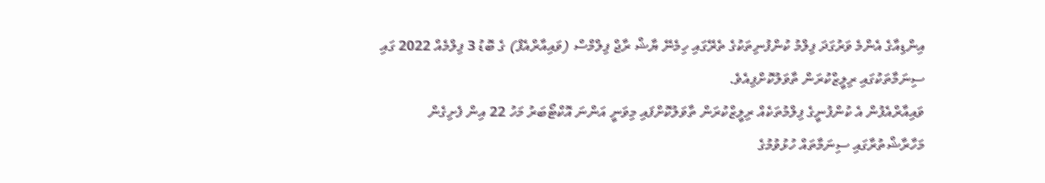އިންޑިއާގެ އެންމެ ވަރުގަދަ ފިލްމު ކުންފުނިތަކުގެ ތެރޭގައި ހިމެނޭ ޔާޝް ރާޖް ފިލްމްސް (ވައިއާރްއެފް) ގެ ބޮޑު 3 ފިލްމެއް 2022 ގައި ސިނަމާތަކުގައި ރިލީޒްކުރަން ތާވަލުކޮށްފިއެވެ.
ވައިއާރްއެފުން އެ ކުންފުނީގެ ފިލްމުތަކެއް ރިލީޒްކުރަން ތާވަލުކޮށްފައި މިވަނީ އަންނަ އޮކްޓޯބަރު މަހު 22 އިން ފެށިގެން މަހާރާޝްތުރާގައި ސިނަމާތައް ހުޅުވުމުގެ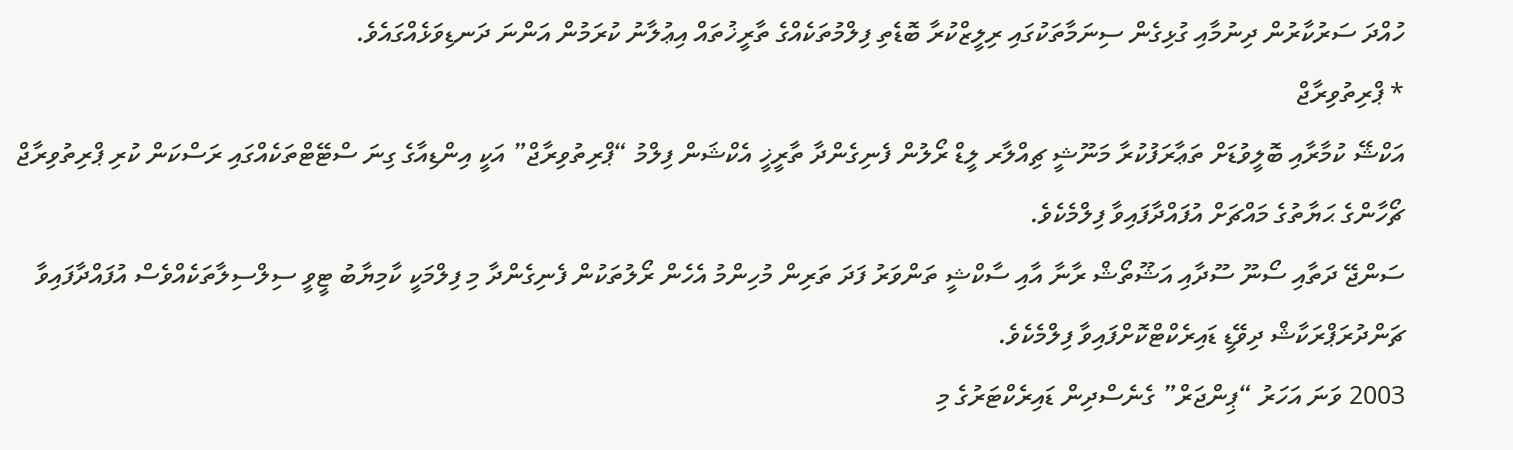ހުއްދަ ސަރުކާރުން ދިނުމާއި ގުޅިގެން ސިނަމާތަކުގައި ރިލީޒްކުރާ ބޮޑެތި ފިލްމުތަކެއްގެ ތާރީޚުތައް އިޢުލާނު ކުރަމުން އަންނަ ދަނޑިވަޅެއްގައެވެ.
* ޕްރިތުވިރާޖް
އަކްޝޭ ކުމާރާއި ބޮލީވުޑަށް ތަޢާރަފުކުރާ މަނޫޝީ ޗިއްލާރ ލީޑް ރޯލުން ފެނިގެންދާ ތާރީޚީ އެކްޝަން ފިލްމު “ޕްރިތުވިރާޖް” އަކީ އިންޑިއާގެ ގިނަ ސްޓޭޓްތަކެއްގައި ރަސްކަން ކުރި ޕްރިތުވިރާޖް ޗޯހާންގެ ޙަޔާތުގެ މައްޗަށް އުފައްދާފައިވާ ފިލްމެކެވެ.
ސަންޖޭ ދަތާއި ސޯނޫ ސޫދާއި އަޝޫތޯޝް ރާނާ އާއި ސާކްޝީ ތަންވަރު ފަދަ ތަރިން މުހިންމު އެހެން ރޯލުތަކުން ފެނިގެންދާ މި ފިލްމަކީ ކާމިޔާބު ޓީވީ ސިލްސިލާތަކެއްވެސް އުފައްދާފައިވާ ޗަންދުރަޕްރަކާޝް ދިވޭޑީ ޑައިރެކްޓްކޮށްފައިވާ ފިލްމެކެވެ.
2003 ވަނަ އަހަރު “ޕިންޖަރް” ގެނެސްދިން ޑައިރެކްޓަރުގެ މި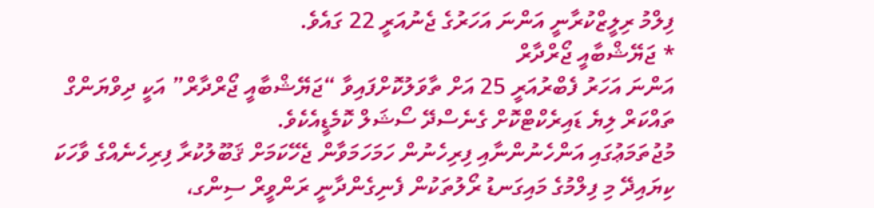ފިލްމު ރިލީޒްކުރާނީ އަންނަ އަހަރުގެ ޖެނުއަރީ 22 ގައެވެ.
* ޖަޔޭޝްބާއީ ޖޯރްދާރް
އަންނަ އަހަރު ފެބްރުއަރީ 25 އަށް ތާވަލުކޮށްފައިވާ “ޖަޔޭޝްބާއީ ޖޯރްދާރް” އަކީ ދިވްޔަންގް ތައްކަރް ލިޔެ ޑައިރެކްޓްކޮށް ގެނެސްދޭ ސޯޝަލް ކޮމެޑީއެކެވެ.
މުޖުތަމަޢުގައި އަންހެނުންނާއި ފިރިހެނުން ހަމަހަމަވާން ޖެހޭކަމަށް ޤަބޫލުކުރާ ފިރިހެނެއްގެ ވާހަކަ ކިޔައިދޭ މި ފިލްމުގެ މައިގަނޑު ރޯލުތަކުން ފެނިގެންދާނީ ރަންވީރް ސިންގ،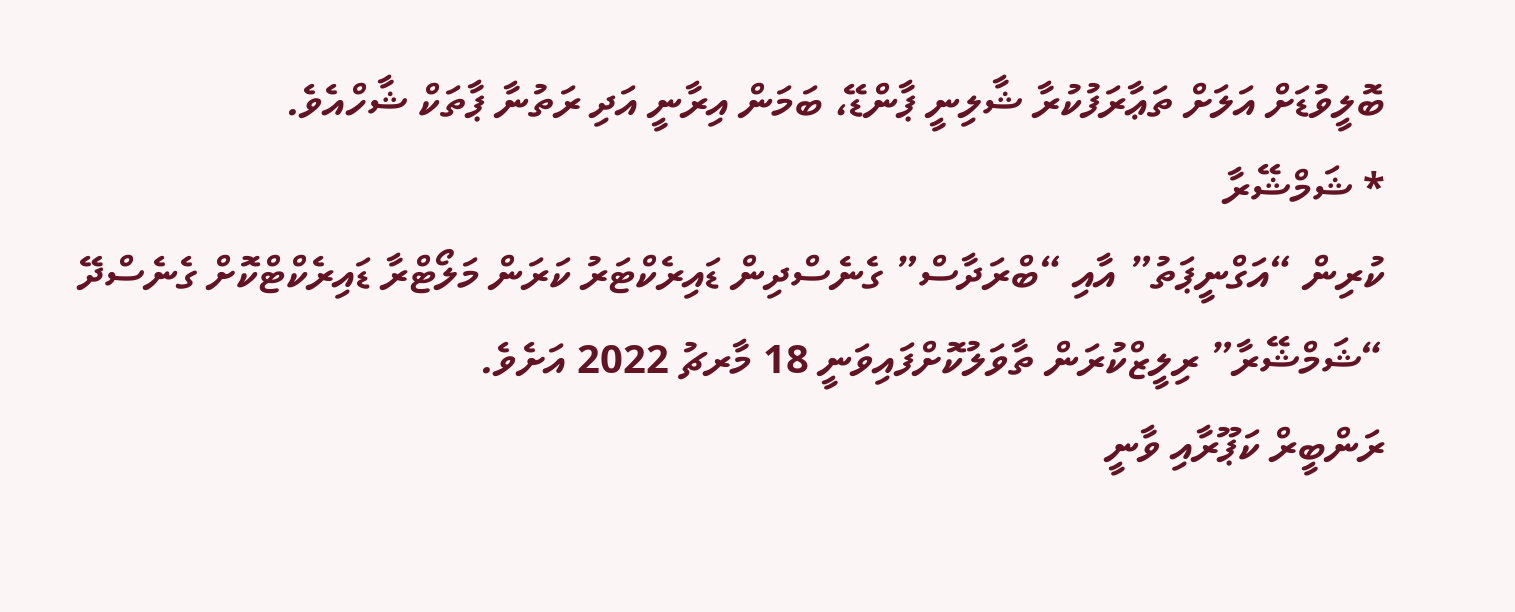ބޮލީވުޑަށް އަލަށް ތަޢާރަފުކުރާ ޝާލިނީ ޕާންޑޭ، ބަމަން އިރާނީ އަދި ރަތުނާ ޕާތަކް ޝާހްއެވެ.
* ޝަމްޝޭރާ
ކުރިން “އަގްނީޕަތު” އާއި “ބްރަދާސް” ގެނެސްދިން ޑައިރެކްޓަރު ކަރަން މަލޯޓްރާ ޑައިރެކްޓްކޮށް ގެނެސްދޭ “ޝަމްޝޭރާ” ރިލީޒްކުރަން ތާވަލުކޮށްފައިވަނީ 18 މާރޗު 2022 އަށެވެ.
ރަންބީރް ކަޕޫރާއި ވާނީ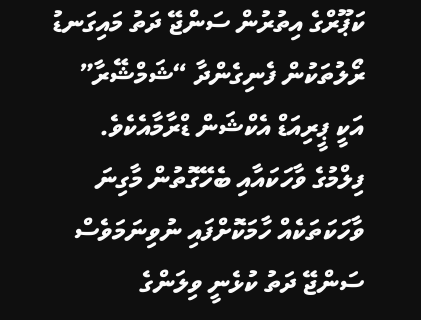ކަޕޫރްގެ އިތުރުން ސަންޖޭ ދަތު މައިގަނޑު ރޯލުތަކުން ފެނިގެންދާ “ޝަމްޝޭރާ” އަކީ ޕީރިއަޑް އެކްޝަން ޑްރާމާއެކެވެ. ފިލްމުގެ ވާހަކައާއި ބެހޭގޮތުން މާގިނަ ވާހަކަތަކެއް ހާމަކޮށްފައި ނުވިނަމަވެސް ސަންޖޭ ދަތު ކުޅެނީ ވިލަންގެ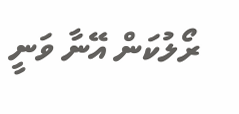ރޯލުކަން އޭނާ ވަނީ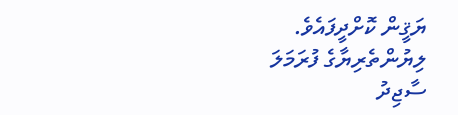ޔަޤީން ކޮށްދީފައެވެ.
ލިޔުންތެރިޔާގެ ފުރަމަލަ
ސާޖިދު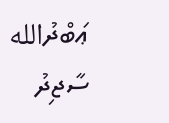ޢަބްދުالله
ސާޖިދު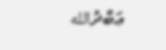ޢަބްދުالله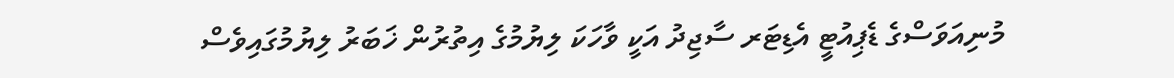މުނިއަވަސްގެ ޑެޕިއުޓީ އެޑިޓަރ ސާޖިދު އަކީ ވާހަކަ ލިޔުމުގެ އިތުރުން ޚަބަރު ލިޔުމުގައިވެސް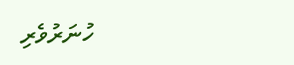ހުނަރުވެރި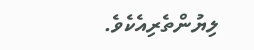ލިޔުންތެރިއެކެވެ.